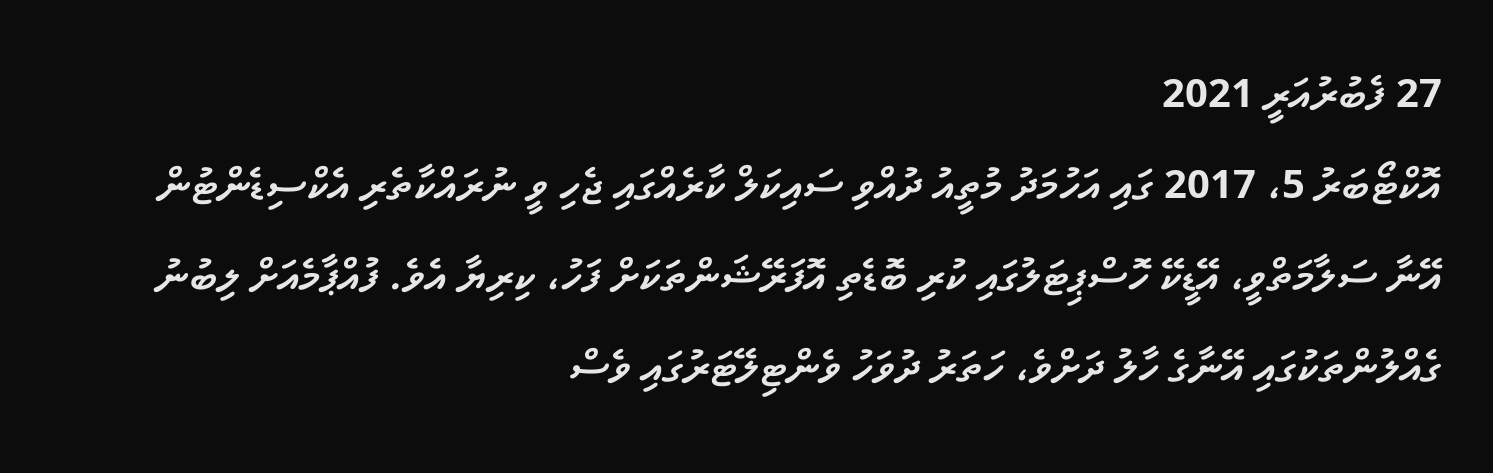27 ފެބުރުއަރީ 2021
އޮކްޓޯބަރު 5، 2017 ގައި އަހުމަދު މުތީއު ދުއްވި ސައިކަލް ކާރެއްގައި ޖެހި ވީ ނުރައްކާތެރި އެކްސިޑެންޓުން އޭނާ ސަލާމަތްވީ، އޭޑީކޭ ހޮސްޕިޓަލުގައި ކުރި ބޮޑެތި އޮފަރޭޝަންތަކަށް ފަހު، ކިރިޔާ އެވެ. ފުއްޕާމެއަށް ލިބުނު ގެއްލުންތަކުގައި އޭނާގެ ހާލު ދަށްވެ، ހަތަރު ދުވަހު ވެންޓިލޭޓަރުގައި ވެސް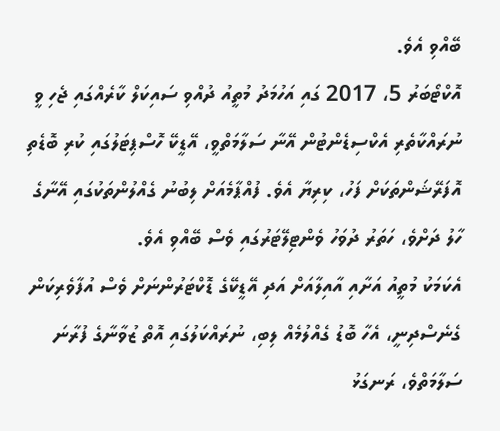ބޭއްވި އެވެ.
އޮކްޓޯބަރު 5، 2017 ގައި އަހުމަދު މުތީއު ދުއްވި ސައިކަލް ކާރެއްގައި ޖެހި ވީ ނުރައްކާތެރި އެކްސިޑެންޓުން އޭނާ ސަލާމަތްވީ، އޭޑީކޭ ހޮސްޕިޓަލުގައި ކުރި ބޮޑެތި އޮފަރޭޝަންތަކަށް ފަހު، ކިރިޔާ އެވެ. ފުއްޕާމެއަށް ލިބުނު ގެއްލުންތަކުގައި އޭނާގެ ހާލު ދަށްވެ، ހަތަރު ދުވަހު ވެންޓިލޭޓަރުގައި ވެސް ބޭއްވި އެވެ.
އެކަމަކު މުތީއު އަށާއި އާއިލާއަށް އަދި އޭޑީކޭގެ ޑޮކްޓަރުންނަށް ވެސް އުފާވެރިކަން ގެނެސްދިނީ، އެހާ ބޮޑު ގެއްލުމެއް ލިބި، ނުރައްކަލުގައި އޮތް ޒުވާނާގެ ފުރާނަ ސަލާމަތްވެ، ރަނގަޅު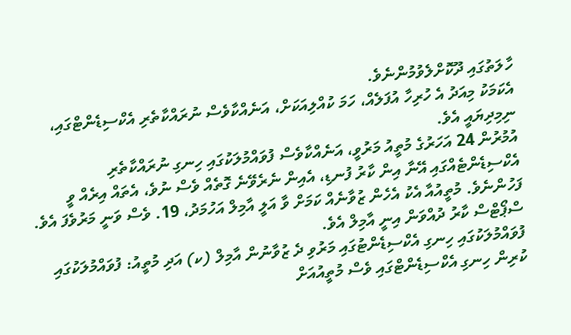ހާލަތުގައި ދޫކޮށްލެވުމުންނެވެ.
އެކަމަކު މިއަދު އެ ހުރިހާ އުފަލެއް، ހަމަ ކުއްލިއަކަށް، އަނެއްކާވެސް ނުރައްކާތެރި އެކްސިޑެންޓްގައި، ނިމިދިޔައީ އެވެ.
އުމުރުން 24 އަހަރުގެ މުތީއު މަރުވީ، އަނެއްކާވެސް ފުވައްމުލަކުގައި ހިނގި ނުރައްކާތެރި އެކްސިޑެންޓެއްގައި އޭނާ އިން ކާރު ފުނޑި، އެއިން ނެރެވޭނެ ގޮތެއް ވެސް ނުވެ، އެތައް އިރެއް ވީ ފަހުންނެވެ. މުތީއުއާ އެކު އެހެން ޒުވާނެއް ކަމަށް ވާ އަލީ އާމިލް އަހުމަދު، 19. ވެސް ވަނީ މަރުވެފަ އެވެ. ސްޕޯޓްސް ކާރު ދުއްވަން އިނީ އާމިލް އެވެ.
ފުވައްމުލަކުގައި ހިނގި އެކްސިޑެންޓުގައި މަރުވި ދެ ޒުވާނުން އާމިލް (ކ) އަދި މުތީއު: ފުވައްމުލަކުގައި ކުރިން ހިނގި އެކްސިޑެންޓްގައި ވެސް މުތީއުއަށް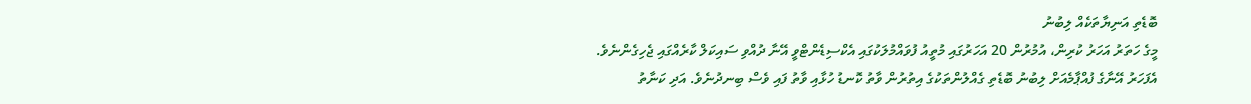ބޮޑެތި އަނިޔާތަކެއް ލިބުނު
މީގެ ހަތަރު އަހަރު ކުރިން، އުމުރުން 20 އަހަރުގައި މުތީއު ފުވައްމުލަކުގައި އެކްސިޑެންޓްވީ އޭނާ ދުއްވި ސައިކަލް ކާރެއްގައި ޖެހިގެންނެވެ. އެފަހަރު އޭނާގެ ފުއްޕާމެއަށް ލިބުނު ބޮޑެތި ގެއްލުންތަކުގެ އިތުރުން ވާތު ކޮނޑު ހުޅާއި ވާތު ފައި ވެސް ބިނދުނެވެ. އަދި ކަނާތު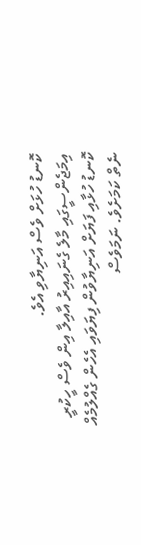ކޮނޑު ހުޅަށް ވެސް އަނިޔާވި އެވެ.
އިމަޖެންސީގައި މާލެ ގެނައިއިރު އާއިލާ އިން ވެސް ހީކުރީ ކޮނޑު ހުޅާއި ފަޔަށް އަނިޔާވުން ފިޔަވައި އެހެން ގެއްލުމެއް ނެތް ކަމަށެވެ. ނަމަވެސް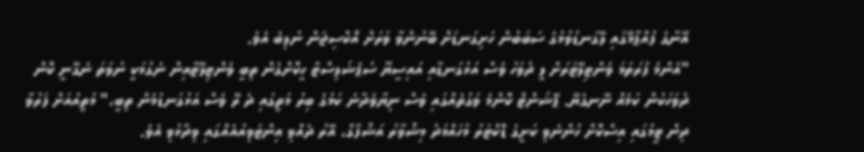އޭނާގެ ފުއްޕާމޭގައި ލޭގަނޑުވުމުގެ ސަބަބުން ހަށިގަނޑަށް ބޭނުންވާ ވަރަށް އޮކްސިޖަން ނުލިބެ އެވެ.
"އެންމެ ފުރަތަމަ ވެންޓިލޭޓަރަށް ލީ ދުވަހު ވެސް އަޅުގަނޑާއި އައިސީޔޫ ސުޕެޝަލިސްޓާ ހީކޮށްގެން ތިބީ ވެންޓިލޭޓާއިން ނެގުމަކީ ނުވަތަ ނެގޭނީ ކޮން ދުވަހަކުން ކަމެއް ނޭނގެޔޭ. ޕޭޝަންޓް ކޮންމެ ވަގުތެއްގައި ވެސް ނިޔާވެދާނެ ކަމުގެ ބިރު މަތީގައި ދެ ރޭ ވެސް އަޅުގަނޑުމެން ތިބީ،" މުތީއުއަށް ފަރުވާ ދިން ޓީމުގައި އިސްކޮށް ހުންނެވި ކަށީގެ ޑޮކްޓަރު މުހައްމަދު މިޝްވާރު އަޝްފާގް، އޭރު ދެއްވި އިންޓަވިއުއެއްގައި ވިދާޅުވި އެވެ.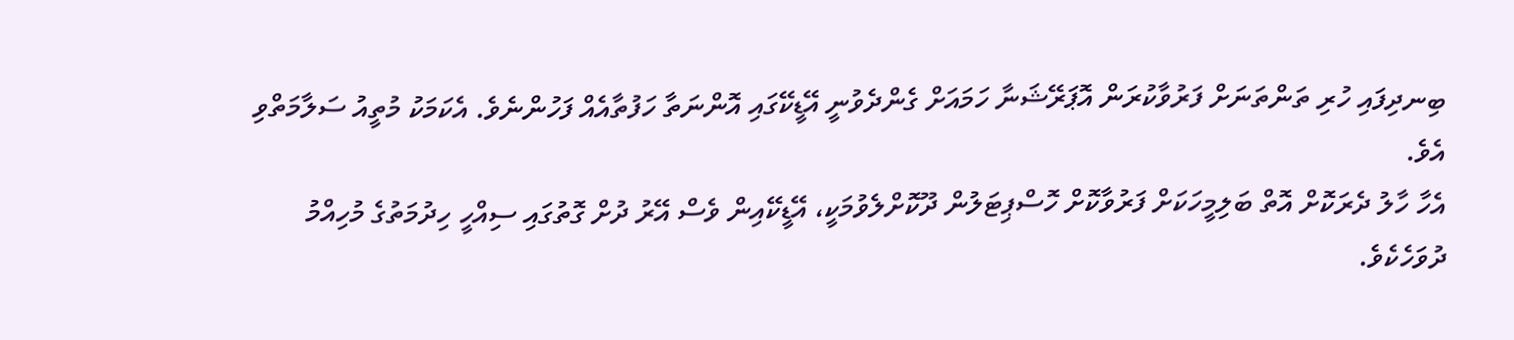ބިނދިފައި ހުރި ތަންތަނަށް ފަރުވާކުރަން އޮޕަރޭޝަނާ ހަމައަށް ގެންދެވުނީ އޭޑީކޭގައި އޮންނަތާ ހަފުތާއެއް ފަހުންނެވެ. އެކަމަކު މުތީއު ސަލާމަތްވި އެވެ.
އެހާ ހާލު ދެރަކޮށް އޮތް ބަލިމީހަކަށް ފަރުވާކޮށް ހޮސްޕިޓަލުން ދޫކޮށްލެވުމަކީ، އޭޑީކޭއިން ވެސް އޭރު ދުށް ގޮތުގައި ސިއްހީ ހިދުމަތުގެ މުހިއްމު ދުވަހެކެވެ.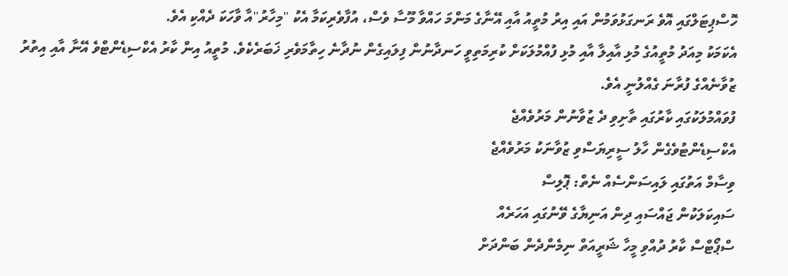ހޮސްޕިޓަލްގައި އޮވެ ރަނގަޅުވަމުން އައި އިރު މުތީއު އާއި އޭނާގެ މަންމަ ހައްވާ މޫސާ ވެސް، އުފާވެރިކަމާ އެކު "މިހާރު"އާ ވާހަކަ ދެއްކި އެވެ.
އެކަމަކު މިއަދު މުތީއުގެ މުޅި އާއިލާ އާއި މުޅި ފުއްމުލަކަށް ކުރިމަތިވީ ހަނދާނުން ފިލައިގެން ނުދާނެ ހިތާމަވެރި ޚަބަރެކެވެ. މުތީއު އިން ކާރު އެކްސިޑެންޓްވެ އޭނާ އާއި އިތުރު ޒުވާނެއްގެ ފުރާނަ ގެއްލުނީ އެވެ.
ފުވައްމުލަކުގައި ކާރުގައި ތާށިވި ދެ ޒުވާނުން މަރުވެއްޖެ
އެކްސިޑެންޓުވެގެން ހާލު ސީރިޔަސްވި ޒުވާނަކު މަރުވެއްޖެ
ވިސާމް އަތުގައި ލައިސަންސެއް ނެތް: ޕޮލިސް
ސައިކަލަކުން ޖައްސައި ދިން އަނިޔާގެ ވޭނުގައި އަހަރެއް
ސްޕޯޓްސް ކާރު ދުއްވި މީހާ ޝަރީއަތް ނިމެންދެން ބަންދަށް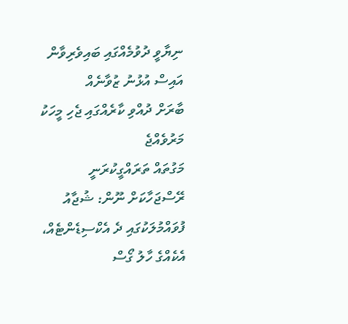ނިޔާވީ ދުވުމެއްގައި ބައިވެރިވާން އައިސް އުޅުނު ޒުވާނެއް
ބާރަށް ދުއްވި ކާރެއްގައި ޖެހި މީހަކު މަރުވެއްޖެ
މަގުތައް ތަރައްގީކުރަނީ ރޭސްޖަހާކަށް ނޫން: ޝުޖާއު
ފުވައްމުލަކުގައި ދެ އެކްސިޑެންޓެއް، އެކެއްގެ ހާލު ގޯސް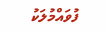ފުވައްމުލަކު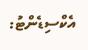އެކްސިޑެންޓު: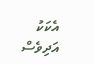އެކަކު އަދިވެސް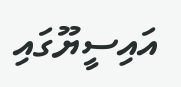އައިސީޔޫގައި